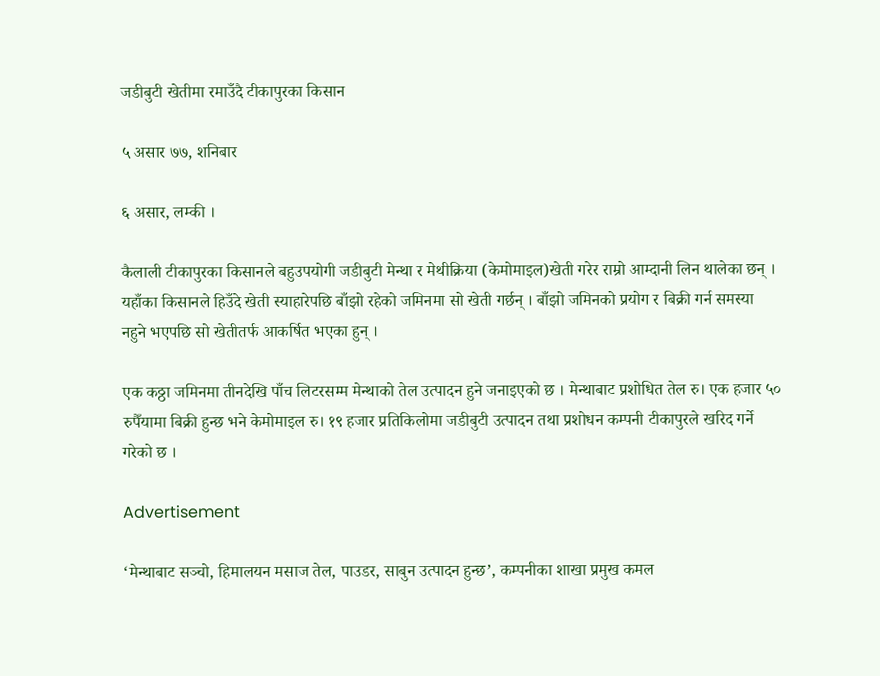जडीबुटी खेतीमा रमाउँदै टीकापुरका किसान

५ असार ७७, शनिबार

६ असार, लम्की ।

कैलाली टीकापुरका किसानले बहुउपयोगी जडीबुटी मेन्था र मेथीक्रिया (केमोमाइल)खेती गरेर राम्रो आम्दानी लिन थालेका छन् । यहाँका किसानले हिउँदे खेती स्याहारेपछि बाँझो रहेको जमिनमा सो खेती गर्छन् । बाँझो जमिनको प्रयोग र बिक्री गर्न समस्या नहुने भएपछि सो खेतीतर्फ आकर्षित भएका हुन् ।

एक कठ्ठा जमिनमा तीनदेखि पाँच लिटरसम्म मेन्थाको तेल उत्पादन हुने जनाइएको छ । मेन्थाबाट प्रशोधित तेल रु। एक हजार ५० रुपैँयामा बिक्री हुन्छ भने केमोमाइल रु। १९ हजार प्रतिकिलोमा जडीबुटी उत्पादन तथा प्रशोधन कम्पनी टीकापुरले खरिद गर्ने गरेको छ ।

Advertisement

‘मेन्थाबाट सञ्चो, हिमालयन मसाज तेल, पाउडर, साबुन उत्पादन हुन्छ’, कम्पनीका शाखा प्रमुख कमल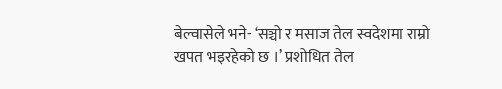बेल्वासेले भने- ‘सञ्चो र मसाज तेल स्वदेशमा राम्रो खपत भइरहेको छ ।’ प्रशोधित तेल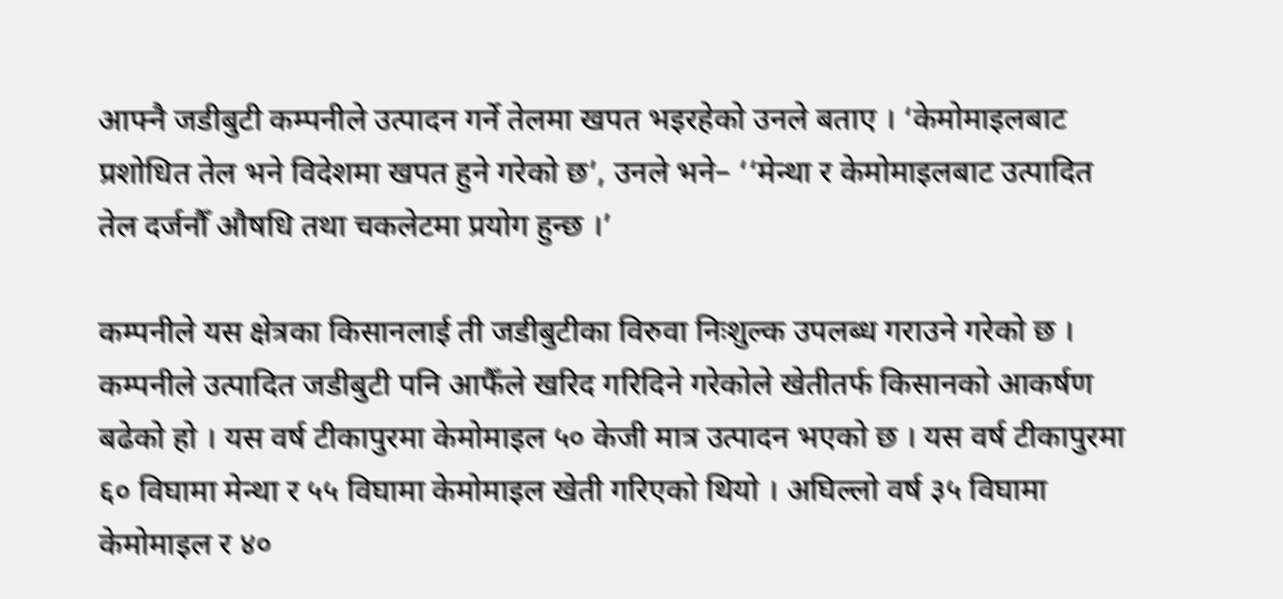आफ्नै जडीबुटी कम्पनीले उत्पादन गर्ने तेलमा खपत भइरहेको उनले बताए । ‘केमोमाइलबाट प्रशोधित तेल भने विदेशमा खपत हुने गरेको छ’, उनले भने– ‘‘मेन्था र केमोमाइलबाट उत्पादित तेल दर्जनौँ औषधि तथा चकलेटमा प्रयोग हुन्छ ।’

कम्पनीले यस क्षेत्रका किसानलाई ती जडीबुटीका विरुवा निःशुल्क उपलब्ध गराउने गरेको छ । कम्पनीले उत्पादित जडीबुटी पनि आफैँले खरिद गरिदिने गरेकोले खेतीतर्फ किसानको आकर्षण बढेको हो । यस वर्ष टीकापुरमा केमोमाइल ५० केजी मात्र उत्पादन भएको छ । यस वर्ष टीकापुरमा ६० विघामा मेन्था र ५५ विघामा केमोमाइल खेती गरिएको थियो । अघिल्लो वर्ष ३५ विघामा केमोमाइल र ४०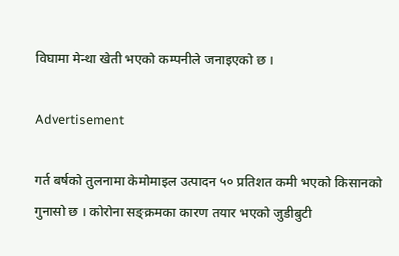विघामा मेन्था खेती भएको कम्पनीले जनाइएको छ ।

Advertisement

गर्त बर्षको तुलनामा केमोमाइल उत्पादन ५० प्रतिशत कमी भएको किसानको गुनासो छ । कोरोना सङ्क्रमका कारण तयार भएको जुडीबुटी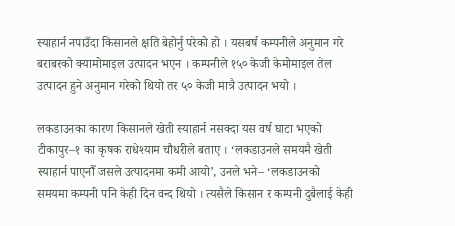स्याहार्न नपाउँदा किसानले क्षति बेहोर्नु परेको हो । यसबर्ष कम्पनीले अनुमान गरे बराबरको क्यामोमाइल उत्पादन भएन । कम्पनीले १५० केजी केमोमाइल तेल उत्पादन हुने अनुमान गरेको थियो तर ५० केजी मात्रै उत्पादन भयो ।

लकडाउनका कारण किसानले खेती स्याहार्न नसक्दा यस वर्ष घाटा भएको टीकापुर–१ का कृषक राधेश्याम चौधरीले बताए । ‘लकडाउनले समयमै खेती स्याहार्न पाएनौँ जसले उत्पादनमा कमी आयो’, उनले भने– ‘लकडाउनको समयमा कम्पनी पनि केही दिन वन्द थियो । त्यसैले किसान र कम्पनी दुबैलाई केही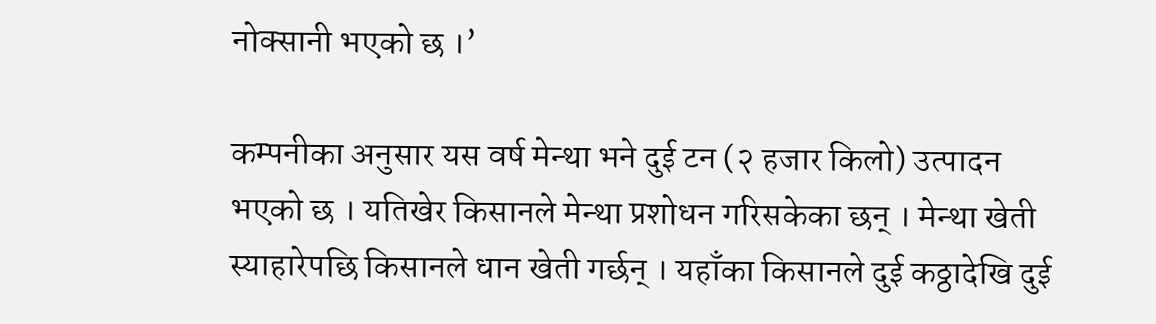नोक्सानी भएको छ ।’

कम्पनीका अनुसार यस वर्ष मेन्था भने दुई टन (२ हजार किलो) उत्पादन भएको छ । यतिखेर किसानले मेन्था प्रशोधन गरिसकेका छन् । मेन्था खेती स्याहारेपछि किसानले धान खेती गर्छन् । यहाँका किसानले दुई कठ्ठादेखि दुई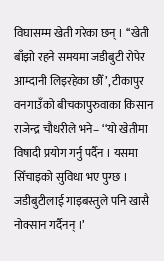विघासम्म खेती गरेका छन् । ‘‘खेती बाँझो रहने समयमा जडीबुटी रोपेर आम्दानी लिइरहेका छौँ’, टीकापुर वनगाउँको बीचकापुरुवाका किसान राजेन्द्र चौधरीले भने– ‘‘यो खेतीमा विषादी प्रयोग गर्नु पर्दैन । यसमा सिँचाइको सुविधा भए पुग्छ । जडीबुटीलाई गाइबस्तुले पनि खासै नोक्सान गर्दैनन् ।’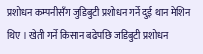प्रशोधन कम्पनीसँग जुडिबुटी प्रशोधन गर्ने दुई थान मेशिन थिए । खेती गर्ने किसान बढेपछि जडिबुटी प्रशोधन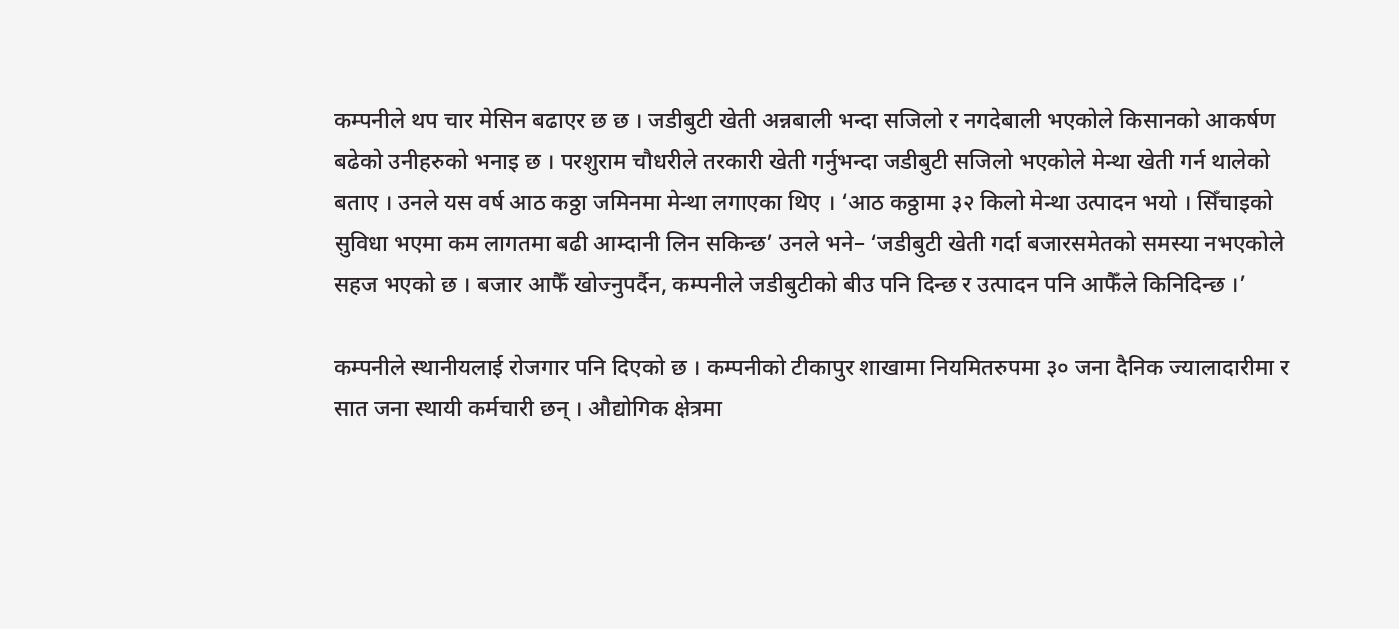कम्पनीले थप चार मेसिन बढाएर छ छ । जडीबुटी खेती अन्नबाली भन्दा सजिलो र नगदेबाली भएकोले किसानको आकर्षण बढेको उनीहरुको भनाइ छ । परशुराम चौधरीले तरकारी खेती गर्नुभन्दा जडीबुटी सजिलो भएकोले मेन्था खेती गर्न थालेको बताए । उनले यस वर्ष आठ कठ्ठा जमिनमा मेन्था लगाएका थिए । ‘आठ कठ्ठामा ३२ किलो मेन्था उत्पादन भयो । सिँचाइको सुविधा भएमा कम लागतमा बढी आम्दानी लिन सकिन्छ’ उनले भने– ‘जडीबुटी खेती गर्दा बजारसमेतको समस्या नभएकोले सहज भएको छ । बजार आफैँ खोज्नुपर्दैन, कम्पनीले जडीबुटीको बीउ पनि दिन्छ र उत्पादन पनि आफैँले किनिदिन्छ ।’

कम्पनीले स्थानीयलाई रोजगार पनि दिएको छ । कम्पनीको टीकापुर शाखामा नियमितरुपमा ३० जना दैनिक ज्यालादारीमा र सात जना स्थायी कर्मचारी छन् । औद्योगिक क्षेत्रमा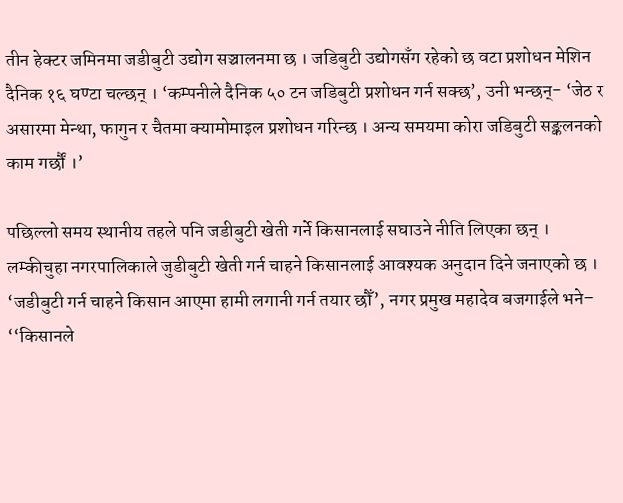तीन हेक्टर जमिनमा जडीबुटी उद्योग सञ्चालनमा छ । जडिबुटी उद्योगसँग रहेको छ वटा प्रशोधन मेशिन दैनिक १६ घण्टा चल्छन् । ‘कम्पनीले दैनिक ५० टन जडिबुटी प्रशोधन गर्न सक्छ’, उनी भन्छन्- ‘जेठ र असारमा मेन्था, फागुन र चैतमा क्यामोमाइल प्रशोधन गरिन्छ । अन्य समयमा कोरा जडिबुटी सङ्कलनको काम गर्छौं ।’

पछिल्लो समय स्थानीय तहले पनि जडीबुटी खेती गर्ने किसानलाई सघाउने नीति लिएका छन् । लम्कीचुहा नगरपालिकाले जुडीबुटी खेती गर्न चाहने किसानलाई आवश्यक अनुदान दिने जनाएको छ । ‘जडीबुटी गर्न चाहने किसान आएमा हामी लगानी गर्न तयार छौँ’, नगर प्रमुख महादेव बजगाईले भने– ‘‘किसानले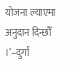योजना ल्याएमा अनुदान दिन्छौँ ।’–दुर्गा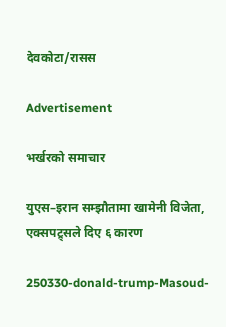देवकोटा/रासस

Advertisement

भर्खरको समाचार

युएस–इरान सम्झौतामा खामेनी विजेता, एक्सपट्र्सले दिए ६ कारण

250330-donald-trump-Masoud-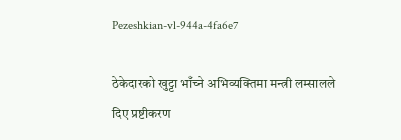Pezeshkian-vl-944a-4fa6e7

ठेकेदारको खुट्टा भाँच्ने अभिव्यक्तिमा मन्त्री लम्सालले दिए प्रष्टीकरण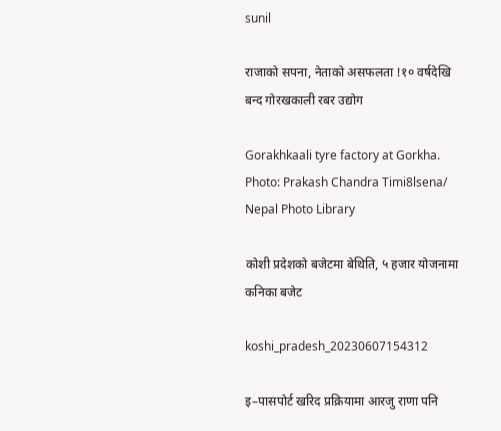sunil

राजाको सपना, नेताको असफलता !१० वर्षदेखि बन्द गोरखकाली रबर उद्योग

Gorakhkaali tyre factory at Gorkha. Photo: Prakash Chandra Timi8lsena/ Nepal Photo Library

कोशी प्रदेशको बजेटमा बेथिति, ५ हजार योजनामा कनिका बजेट

koshi_pradesh_20230607154312

इ–पासपोर्ट खरिद प्रक्रियामा आरजु राणा पनि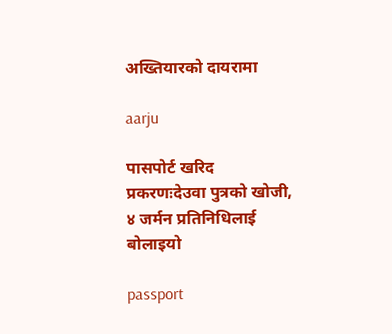अख्तियारको दायरामा

aarju

पासपोर्ट खरिद प्रकरणःदेउवा पुत्रको खोजी, ४ जर्मन प्रतिनिधिलाई बोलाइयो

passport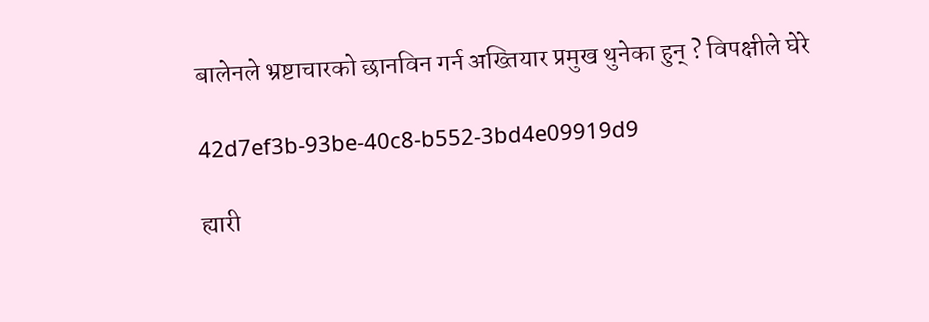बालेनले भ्रष्टाचारको छानविन गर्न अख्तियार प्रमुख थुनेका हुन् ? विपक्षीले घेरे

42d7ef3b-93be-40c8-b552-3bd4e09919d9

ह्यारी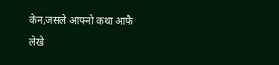केन,जसले आफ्नो कथा आफै लेखे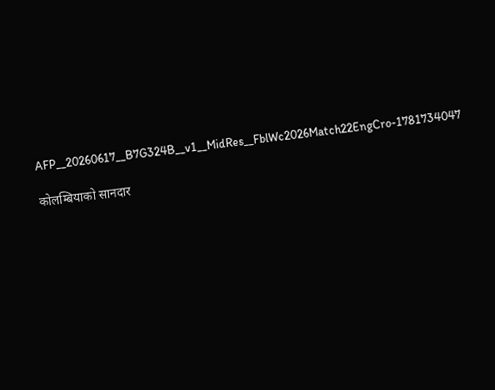AFP__20260617__B7G324B__v1__MidRes__FblWc2026Match22EngCro-1781734047

कोलम्बियाको सानदार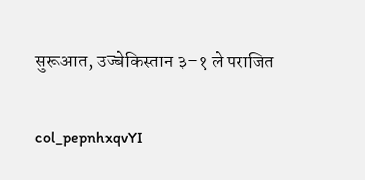सुरूआत, उज्बेकिस्तान ३–१ ले पराजित

col_pepnhxqvYI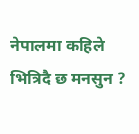नेपालमा कहिले भित्रिदै छ मनसुन ?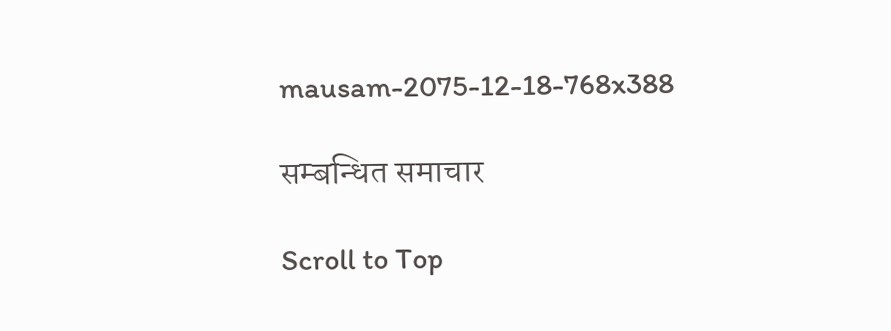mausam-2075-12-18-768x388

सम्बन्धित समाचार

Scroll to Top